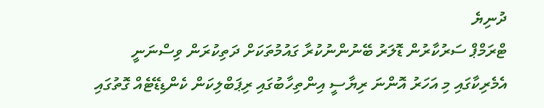ދުނިޔެ
ޓްރަމްޕް ސަރުކާރުން ޑޮލަރު ބޭނުންނުކުރާ ގައުމުތަކަށް ދަތިކުރަން ވިސްނަނީ
އެމެރިކާގައި މި އަހަރު އޮންނަ ރިޔާސީ އިންތިހާބުގައި ރިޕަބްލިކަން ކެންޑިޑޭޓެއް ގޮތުގައި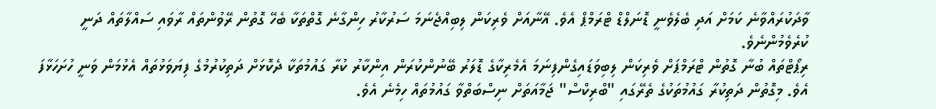ވާދަކުރައްވާނެ ކަމަށް އަދި ބެލެވެނީ ޑޮނަލްޑް ޓްރަމްޕް އެވެ. އޭނާއަށް ވެރިކަން ލިބިއްޖެނަމަ ސަރުކާރު ހިންގާނެ ގޮތްތަކާ ބެހޭ ގޮތުން ރޭވުންތައް ރާވައި ސައްލާތައް ދަނީ ކުރެވެމުންނެވެ.
ރިޕޯޓްތައް ބުނާ ގޮތުން ޓްރަމްޕަށް ވެރިކަން ލިބިވަޑައިގެންފިނަމަ އެމެރިކާގެ ޑޮލަރު ބޭނުންކުރަން އިންކާރު ކުރާ ގައުމުތަކާ ދެކޮޅަށް ދަތިކުރުމުގެ ފިޔަވަޅުތައް އެޅުމަން ވަނީ ހުށަހަޅާފަ އެވެ. މިގޮތުން ދަތިކުރާ ގައުމުތަކުގެ ތެރޭގައި "ބްރިކްސް" ޖަމާއަތަށް ނިސްބަތްވާ ގައުމުތައް ހިމެނެ އެވެ.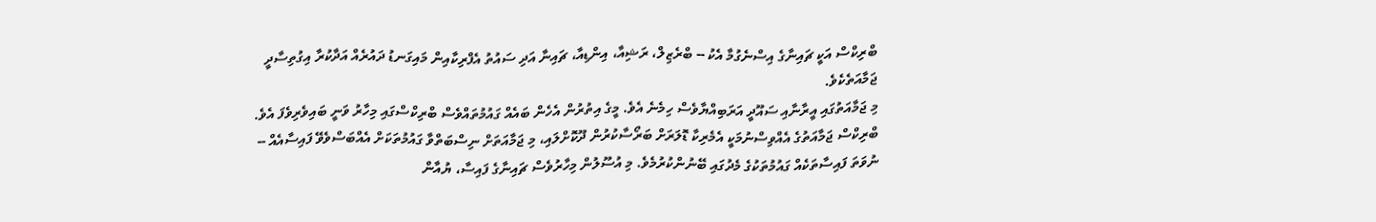ބްރިކްސް އަކީ ޗައިނާގެ އިސްނެގުމާ އެކު -- ބްރެޒިލް، ރަޝިއާ، އިންޑިއާ، ޗައިނާ އަދި ސައުތު އެފްރިކާއިން މައިގަނޑު ދައުރެއް އަދާކުރާ އިގުތިސާދީ ޖަމާއަތެކެވެ.
މި ޖަމާއަތުގައި އީރާނާއި ސައޫދީ އަރަބިއްޔާވެސް ހިމެނެ އެވެ. މީގެ އިތުރުން އެހެން ބައެއް ގައުމުތައްވެސް ބްރިކްސްގައި މިހާރު ވަނީ ބައިވެރިވެފަ އެވެ.
ބްރިކްސް ޖަމާއަތުގެ އެއްވިސްނުމަކީ އެމެރިކާ ޑޮލަރަށް ބަރޯސާކުރުން ދޫކޮށްލައި، މި ޖަމާއަތަށް ނިސްބަތްވާ ގައުމުތަކަށް އެއްބަސްވެވޭ ފައިސާއެއް -- ނުވަތަ ފައިސާތަކެއް ގައުމުތަކުގެ މެދުގައި ބޭނުންކުރުމެވެ. މި އުސޫލުން މިހާރުވެސް ޗައިނާގެ ފައިސާ، ޔުއާން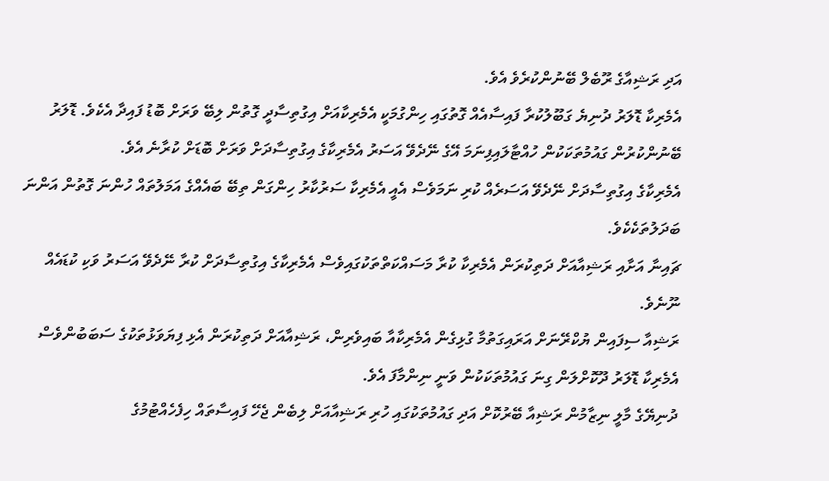އަދި ރަޝިއާގެ ރޫބެލް ބޭނުންކުރެވެ އެވެ.
އެމެރިކާ ޑޮލަރު ދުނިޔެ ގަބޫލުކުރާ ފައިސާއެއް ގޮތުގައި ހިންގުމަކީ އެމެރިކާއަށް އިގުތިސާދީ ގޮތުން ލިބޭ ވަރަށް ބޮޑު ފައިދާ އެކެވެ. ޑޮލަރު ބޭނުންކުރުން ގައުމުތަކަކުން ހުއްޓާލައިފިނަމަ އޭގެ ނޭދެވޭ އަސަރު އެމެރިކާގެ އިގުތިސާދަށް ވަރަށް ބޮޑަށް ކުރާނެ އެވެ.
އެމެރިކާގެ އިގުތިސާދަށް ނޭދެވޭ އަސަރެއް ކުރި ނަމަވެސް އެއީ އެމެރިކާ ސަރުކާރު ހިންގަން ތިބޭ ބައެއްގެ އަމަލުތައް ހުންނަ ގޮތުން އަންނަ ބަދަލުތަކެކެވެ.
ޗައިނާ އަށާއި ރަޝިއާއަށް ދަތިކުރަން އެމެރިކާ ކުރާ މަސައްކަތްތަކުގައިވެސް އެމެރިކާގެ އިގުތިސާދަށް ކުރާ ނޭދެވޭ އަސަރު ވަކި ކުޑައެއް ނޫނެވެ.
ރަޝިއާ ސިފައިން ޔުކްރޭނަށް އަރައިގަތުމާ ގުޅިގެން އެމެރިކާއާ ބައިވެރިން، ރަޝިއާއަށް ދަތިކުރަން އެޅި ފިޔަވަޅުތަކުގެ ސަބަބުންވެސް އެމެރިކާ ޑޮލަރު ދޫކޮށްލަން ގިނަ ގައުމުތަކަކުން ވަނީ ނިންމާފަ އެވެ.
ދުނިޔޭގެ މާލީ ނިޒާމުން ރަޝިއާ ބޭރުކޮށް އަދި ގައުމުތަކުގައި ހުރި ރަޝިއާއަށް ލިބެން ޖެހޭ ފައިސާތައް ހިފެހެއްޓުމުގެ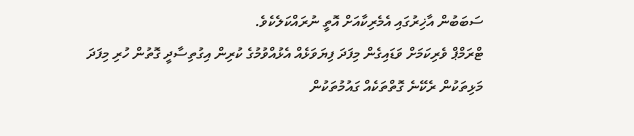ސަބަބުން އާޚިރުގައި އެމެރިކާއަށް އޮތީ ނުރައްކަލެކެވެ.
ޓްރަމްޕް ވެރިކަމަށް ވަޑައިގެން މިފަދަ ފިޔަވަޅެއް އެޅުއްވުމުގެ ކުރިން އިގުތިސާދީ ގޮތުން ހުރި މިފަދަ މަޅިތަކުން ރެކޭނެ ގޮތްތަކެއް ގައުމުތަކުން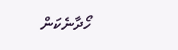ހޯދާނެކަން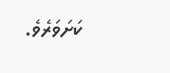ކަށަވަރެވެ.